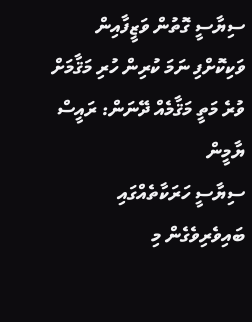ސިޔާސީ ގޮތުން ވަޒީފާއިން ވަކިކޮށްފި ނަމަ ކުރިން ހުރި މަޤާމަށް ވުރެ މަތީ މަޤާމެއް ދޭނަން: ރައީސް ޔާމީން
ސިޔާސީ ހަރަކާތެއްގައި ބައިވެރިވެގެން މި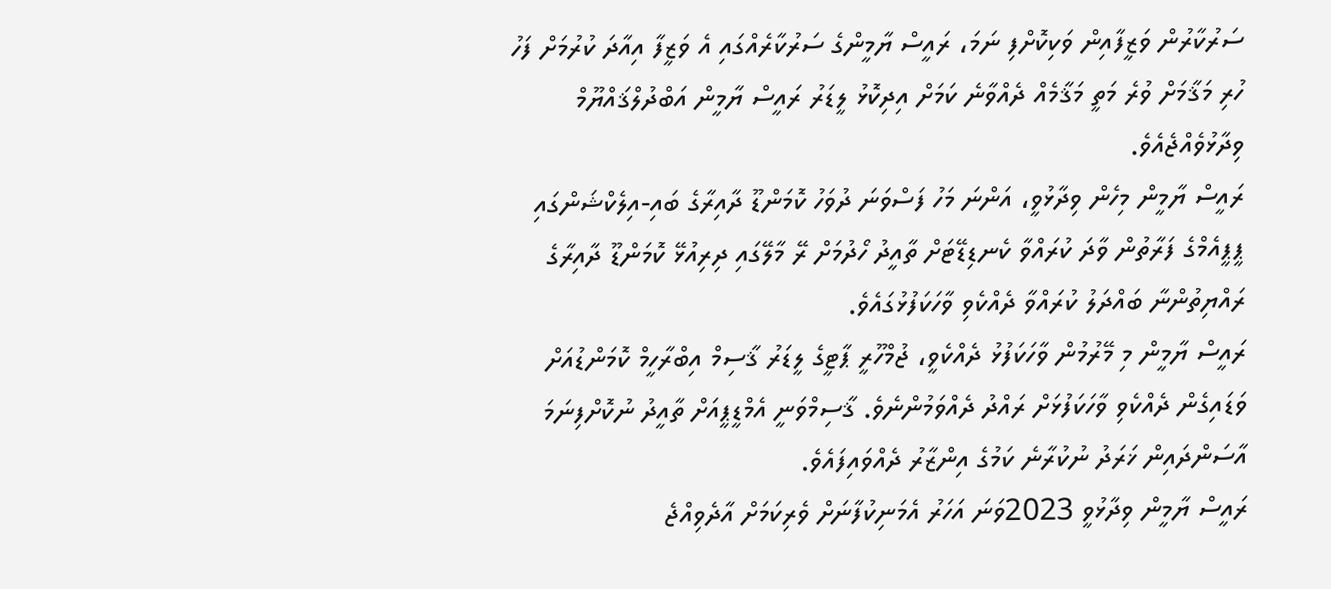ސަރުކާރުން ވަޒީފާއިން ވަކިކޮށްފި ނަމަ، ރައީސް ޔާމީންގެ ސަރުކާރެއްގައި އެ ވަޒީފާ އިއާދަ ކުރުމަށް ފަހު ހުރި މަޤާމަށް ވުރެ މަތީ މަޤާމެއް ދެއްވާނެ ކަމަށް އިދިކޮޅު ލީޑަރު ރައީސް ޔާމީން އަބްދުލްޤައްޔޫމް ވިދާޅުވެއްޖެއެވެ.
ރައީސް ޔާމީން މިހެން ވިދާޅުވީ، އަންނަ މަހު ފަސްވަނަ ދުވަހު ކޮމަންޑޫ ދާއިރާގެ ބައި-އިލެކްޝަންގައި ޕީޕީއެމްގެ ފަރާތުން ވާދަ ކުރައްވާ ކެނޑިޑޭޓަށް ތާއީދު ހޯދުމަށް ރޭ މާލޭގައި ދިރިއުޅޭ ކޮމަންޑޫ ދާއިރާގެ ރައްޔިތުންނާ ބައްދަލު ކުރައްވާ ދެއްކެވި ވާހަކަފުޅުގައެވެ.
ރައީސް ޔާމީން މި މޭރުމުން ވާހަކަފުޅު ދެއްކެވީ، ޖުމްހޫރީ ޕާޓީގެ ލީޑަރު ޤާސިމް އިބްރާހީމް ކޮމަންޑުއަށް ވަޑައިގެން ދެއްކެވި ވާހަކަފުޅަށް ރައްދު ދެއްވަމުންނެވެ. ޤާސިމްވަނީ އެމްޑީޕީއަށް ތާއީދު ނުކޮށްފިނަމަ އާސަންދައިން ޚަރަދު ނުކުރާނެ ކަމުގެ އިންޒާރު ދެއްވައިފައެވެ.
ރައީސް ޔާމީން ވިދާޅުވީ 2023ވަނަ އަހަރު އެމަނިކުފާނަށް ވެރިކަމަށް އާދެވިއްޖެ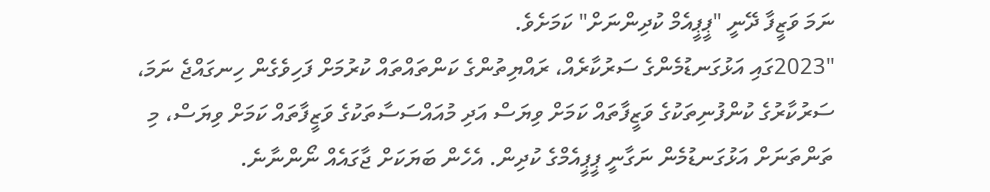ނަމަ ވަޒީފާ ދޭނީ "ޕީޕީއެމް ކުދިންނަށް" ކަމަށެވެ.
"2023ގައި އަޅުގަނޑުމެންގެ ސަރުކާރެއް، ރައްޔިތުންގެ ކަންތައްތައް ކުރުމަށް ފަހިވެގެން ހިނގައްޖެ ނަމަ، ސަރުކާރުގެ ކުންފުނިތަކުގެ ވަޒީފާތައް ކަމަށް ވިޔަސް އަދި މުއައްސަސާތަކުގެ ވަޒީފާތައް ކަމަށް ވިޔަސް، މި ތަންތަނަށް އަޅުގަނޑުމެން ނަގާނީ ޕީޕީއެމްގެ ކުދިން. އެހެން ބަޔަކަށް ޖާގައެއް ނޯންނާނެ.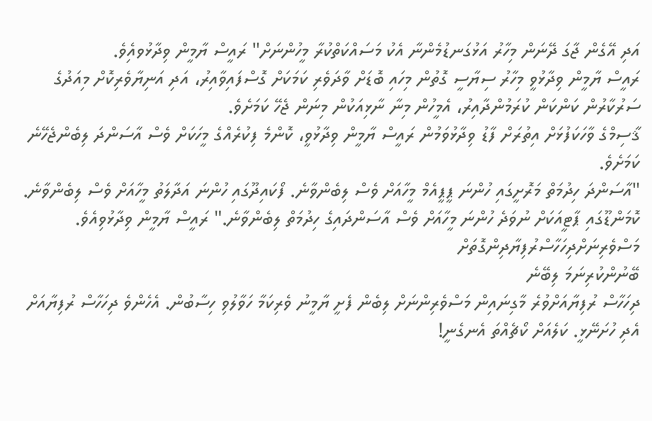އަދި އޭގެން ޖާގަ ދޭނަން މިހާރު އަޅުގަނޑުމެންނާ އެކު މަސައްކަތްކުރާ މީހުންނަށް" ރައީސް ޔާމީން ވިދާޅުވއިެވެ.
ރައީސް ޔާމީން ވިދާޅުވީ މިހާރު ސިޔާސީ ގޮތުން މިހައި ބޮޑަށް ވާދަވެރި ކަމަކަށް ގޮސްފައިވާއިރު، އަދި އަނިޔާވެރިކޮށް މިއަދުގެ ސަރުކާރުން ކަންކަން ކުރަމުންދާއިރު، އެމީހުން މިނާ ނާޅިއަކުން މިނަން ޖެހޭ ކަމަށެވެ.
ޤާސިމްގެ ވާހަކަފުޅަށް އިތުރަށް ފާޑު ވިދާޅުވަމުން ރައީސް ޔާމީން ވިދާޅުވީ، ކޮންމެ ފިކުރެއްގެ މީހަކަށް ވެސް އާސަންދަ ލިބެންޖެހޭނެ ކަމަށެވެ.
"އާސަންދަ ހިދުމަތް މަރޮށީގައި ހުންނަ ޕީޕީއެމް މީހާއަށް ވެސް ލިބެންވާނެ. ފޯކައިދޫގައި ހުންނަ އަދާލަތު މީހާއަށް ވެސް ލިބެންވާނެ. ކޮމަންޑޫގައި ޕާޓީއަކަށް ނުވަދެ ހުންނަ މީހާއަށް ވެސް އާސަންދައިގެ ހިދުމަތް ލިބެންވާނެ." ރައީސް ޔާމީން ވިދާޅުވިއެވެ.
މަސްވެރިނަށްދިހަހާސްރުފިޔާދިންގޮތަށް
ބޭނުންކުރިނަމަ ލިބޭނެ
ދިހަހާސް ރުފިޔާއަށްވުރެ މާގިނައިން މަސްވެރިންނަށް ލިބެން ފެށީ ޔާމީނު ވެރިކަމާ ހަވާލުވި ހިސާބުން. އެހެންވެ ދިހަހާސް ރުފިޔާއަށް އެދި ހުށަނޭޅީ. ކަލެއަށް ކޯޗެއްތަ އެނގެނީ!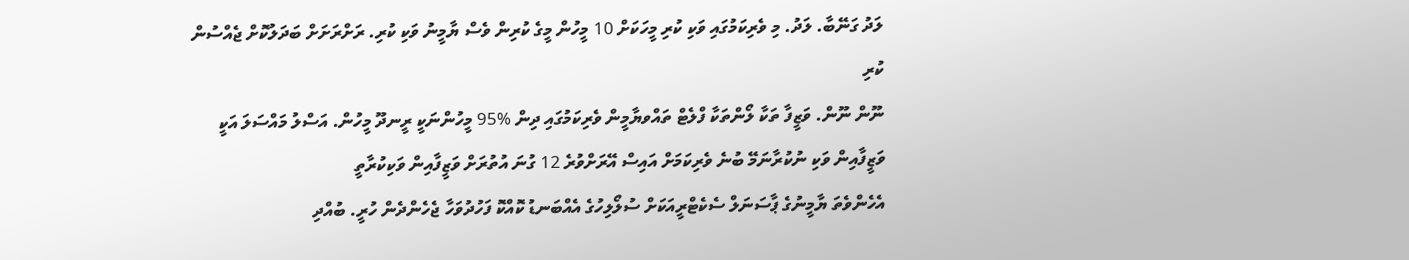ލަދު ގަނޭބާ. ލަދު. މި ވެރިކަމުގައި ވަކި ކުރި މީހަކަށް 10 މީހުން މީގެ ކުރިން ވެސް ޔާމީނު ވަކި ކުރި. ރަށްރަށަށް ބަދަލުކޮށް ޖެއްސުން ކުރި
ނޫން ނޫން. ވަޒީފާ ތަކާ ލޯންތަކާ ފްލެޓް ތައްވޔާމީން ވެރިކަމުގައި ދިން %95 މީހުންނަކީ ރީނދޫ މީހުން. އަސްލު މައްސަލަ އަކީ ވަޒީފާއިން ވަކި ނުކުރާނަމޭ ބުނެ ވެރިކަމަށް އައިސް އޭރަށްވުރެ 12 ގުނަ އުތުރަށް ވަޒީފާއިން ވަކިކުރާތީ
އެހެންވެތަ ޔާމީނުގެ ޕާސަނަލް ސެކެޓްރީއަކަށް ސުލޯލިހުގެ އެއްބަނޑު ކޮއްކޮ ފަހުދުވަހާ ޖެހެންދެން ހުރީ. ބުއްދި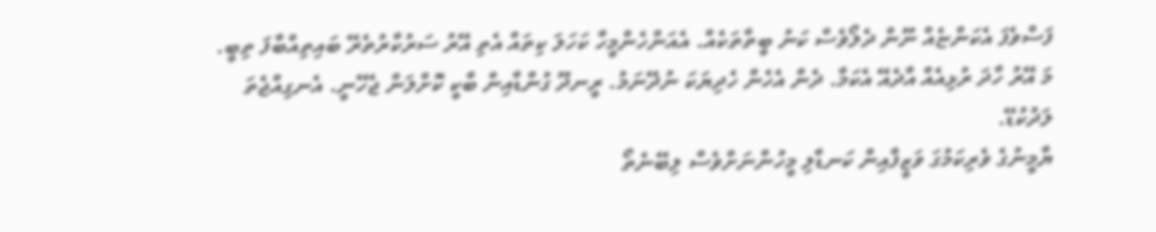ފަސްވެފަ އެކަންޏެއް ނޫން ދެލޯވެސް ކަނު ބީތާތަކެއް. އެއަންހެންމީހާ ކަހަލަ ކިތައް އެތި އޭރު ސަރުކާރުތެރޭ ބައިތިއްބާފަ ތިބީ. މަ އޭރު ހާދަ ރުޅިއެއް އާދެއޭ އެކަމާ. ދެން އެހެން ހެދިޔަކަ ނުދޭނަމު. ރީނދޫ ގުންޑާއިން ބާކީ ކޮށްލަން ޖެހޭނީ. އެނގިއްޖެތަ ލަދުކުޑޭ.
ޔާމީނުގެ ވެރިކަމުގަ ވަޒީފާއިން ކަނޑާލި މީހުންނަށްވެސް ލިބޭނެތޯ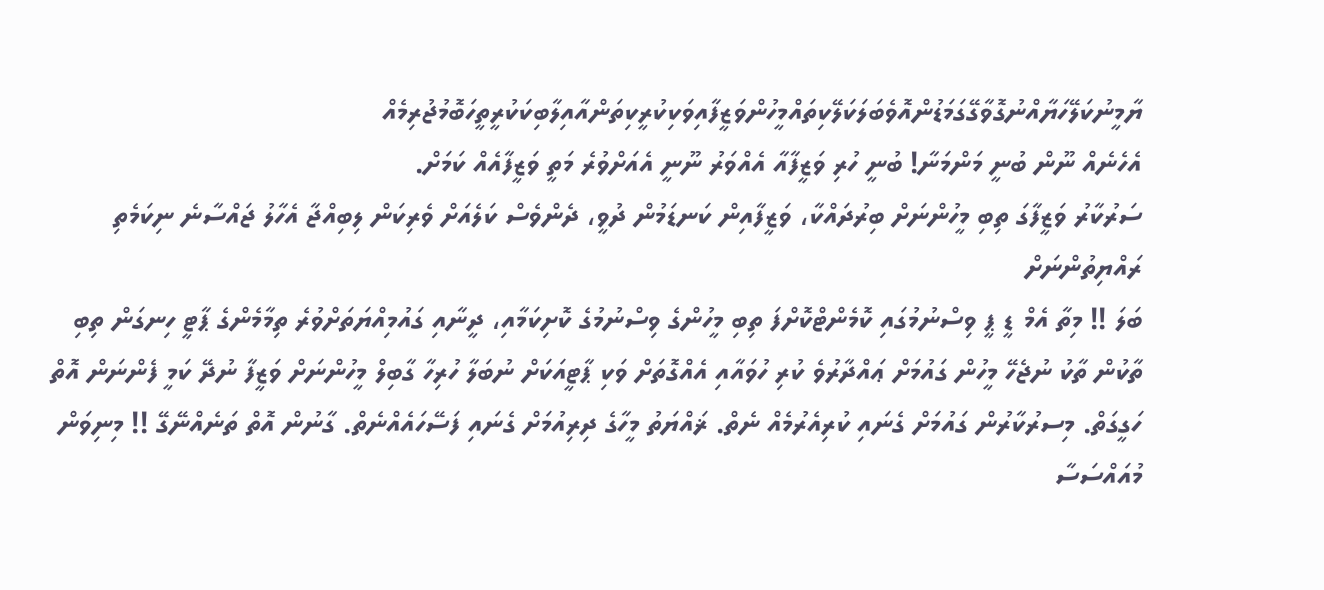ޔާމީނުކަލޭހަޔާއްނުގޮވާގޭގަމަޑުންއޮވެބަލަކަލޭކިތައްމީހުންވަޒީފާއިވަކިކުރީކިތަންއާއިލާބިކަކުރީތީހަބޮމުޖުރިމެއް
އެހެނެއް ނޫން ބުނީ މަންމަނާ! ބުނީ ހުރި ވަޒީފާއާ އެއްވަރު ނޫނީ އެއަށްވުރެ މަތީ ވަޒީފާއެއް ކަމަށް.
ސަރުކާރު ވަޒީފާގަ ތިބި މީހުންނަށް ބިރުދައްކާ، ވަޒީފާއިން ކަނޑަމުން ދުވީ، ދެންވެސް ކަލެއަށް ވެރިކަން ލިބިއްޖާ އެހާލު ޖައްސާނެ ނިކަމެތި ރައްޔިތުންނަށް
ބަލަ !! މިތާ އެމް ޑީ ޕީ ވިސްނުމުގައި ކޮމެންޓްކޮށްފަ ތިބި މީހުންގެ ވިސްނުމުގެ ކޮށިކަމާއި، ދީނާއި ގައުމިއްޔަތަށްވުރެ ތިމާމެންގެ ޕާޓީ ހިނގަން ތިބި ތާކުން ތާކު ނުޖެހޭ މީހުން ގައުމަށް ޢައްދާރުވެ ކުރި ހުވައާއި އެއްގޮތަށް ވަކި ޕާޓީއަކަށް ނުބަލާ ހުރިހާ ގާބިލް މީހުންނަށް ވަޒީފާ ނުދޭ ކަމީ ފެންނަން އޮތް ހަގީގަތް. މިސރުކާރުން ގައުމަށް ގެނައި ކުރިއެރުމެއް ނެތް. ޜައްޔަތު މީހާގެ ދިރިއުމަށް ގެނައި ފަސޭހައެއްނެތް. ގާނުން އޮތް ތަނެއްނޭގޭ !! މިނިވަން މުއައްސަސާ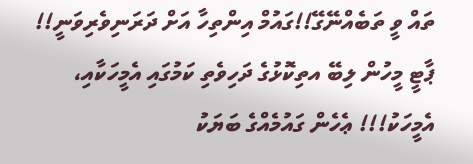ތައް ވީ ތަބެއްނޭގޭ!!ގައުމް އިންތިހާ އަށް ދަރަނިވެރިވަނީ!! ޕާޓީ މީހުން ލިބޭ އތިކޮޅުގެ ދަހިވެތި ކަމުގައި އެމީހަކާއި، އެމީހަކު!!! ޢެހެން ގައުމެއްގެ ބަޔަކު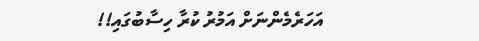އަހަރެމެންނަށް އަމުރު ކުރާ ހިސާބުގައި!!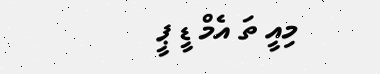މިއީ ތަ އެމް ޑީ ޕީ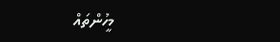މީހުންތައް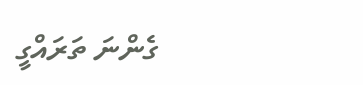ގެންނަ ތަރައްގީ